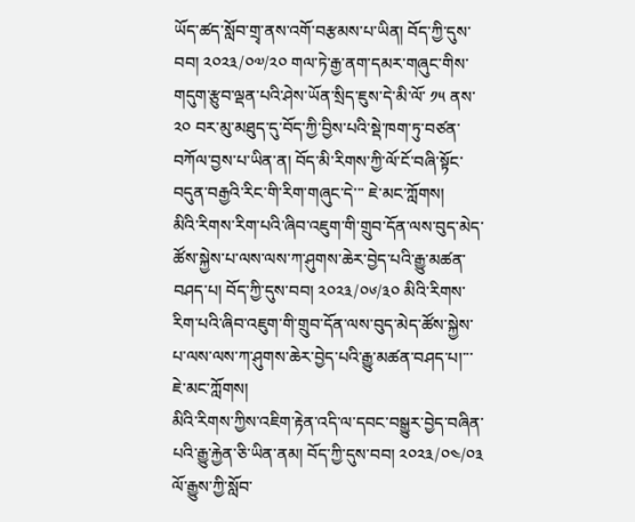ཡོད་ཚད་སློབ་གྲྭ་ནས་འགོ་བརྩམས་པ་ཡིན། བོད་ཀྱི་དུས་བབ། ༢༠༢༣/༠༧/༢༠ གལ་ཏེ་རྒྱ་ནག་དམར་གཞུང་གིས་གདུག་རྩུབ་ལྡན་པའི་ཤེས་ཡོན་སྲིད་ཇུས་དེ་མི་ལོ་ ༡༥ ནས་ ༢༠ བར་མུ་མཐུད་དུ་བོད་ཀྱི་བྱིས་པའི་སྡེ་ཁག་ཏུ་བཙན་བཀོལ་བྱས་པ་ཡིན་ན། བོད་མི་རིགས་ཀྱི་ལོ་ངོ་བཞི་སྟོང་བདུན་བརྒྱའི་རིང་གི་རིག་གཞུང་དེ་་་ ཇེ་མང་ཀློགས།
མིའི་རིགས་རིག་པའི་ཞིབ་འཇུག་གི་གྲུབ་དོན་ལས་བུད་མེད་ཚོས་སྐྱེས་པ་ལས་ལས་ཀ་ཤུགས་ཆེར་བྱེད་པའི་རྒྱུ་མཚན་བཤད་པ། བོད་ཀྱི་དུས་བབ། ༢༠༢༣/༠༦/༣༠ མིའི་རིགས་རིག་པའི་ཞིབ་འཇུག་གི་གྲུབ་དོན་ལས་བུད་མེད་ཚོས་སྐྱེས་པ་ལས་ལས་ཀ་ཤུགས་ཆེར་བྱེད་པའི་རྒྱུ་མཚན་བཤད་པ།་་་ ཇེ་མང་ཀློགས།
མིའི་རིགས་ཀྱིས་འཇིག་རྟེན་འདི་ལ་དབང་བསྒྱུར་བྱེད་བཞིན་པའི་རྒྱུ་རྐྱེན་ཅི་ཡིན་ནམ། བོད་ཀྱི་དུས་བབ། ༢༠༢༣/༠༤/༠༣ ལོ་རྒྱུས་ཀྱི་སློབ་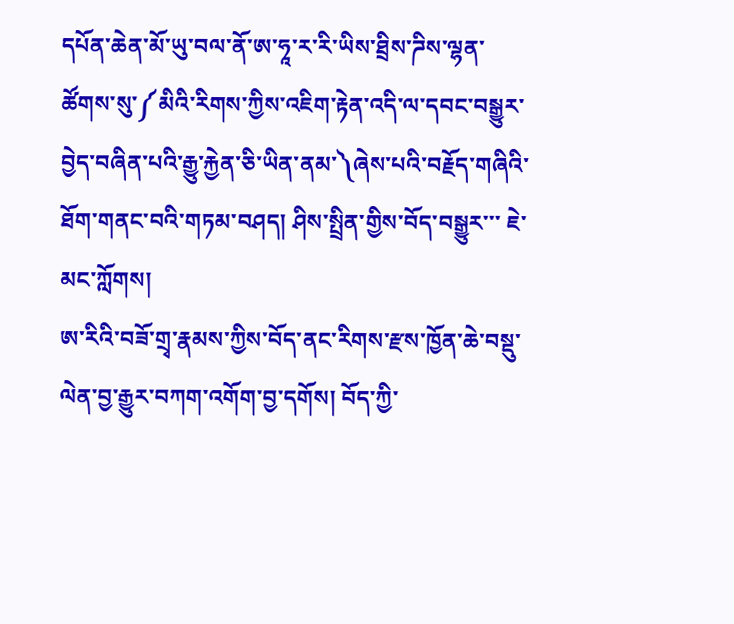དཔོན་ཆེན་མོ་ཡུ་བལ་ནོ་ཨ་ཧཱ་ར་རི་ཡིས་ཐྲིས་ཌིས་ལྷན་ཚོགས་སུ་༼མིའི་རིགས་ཀྱིས་འཇིག་རྟེན་འདི་ལ་དབང་བསྒྱུར་བྱེད་བཞིན་པའི་རྒྱུ་རྐྱེན་ཅི་ཡིན་ནམ་༽ཞེས་པའི་བརྗོད་གཞིའི་ཐོག་གནང་བའི་གཏམ་བཤད། ཤིས་སྤྲིན་གྱིས་བོད་བསྒྱུར་་་ ཇེ་མང་ཀློགས།
ཨ་རིའི་བཟོ་གྲྭ་རྣམས་ཀྱིས་བོད་ནང་རིགས་རྫས་ཁྱོན་ཆེ་བསྡུ་ལེན་བྱ་རྒྱུར་བཀག་འགོག་བྱ་དགོས། བོད་ཀྱི་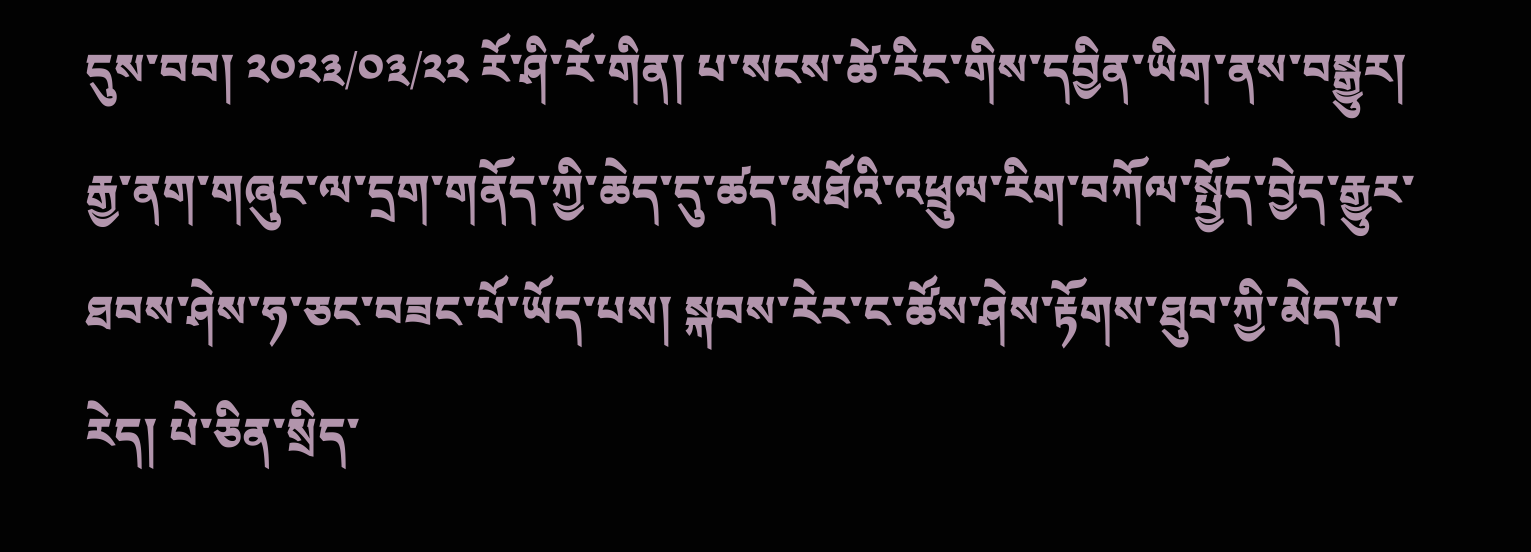དུས་བབ། ༢༠༢༣/༠༣/༢༢ རོ་ཤི་རོ་གིན། པ་སངས་ཚེ་རིང་གིས་དབྱིན་ཡིག་ནས་བསྒྱུར། རྒྱ་ནག་གཞུང་ལ་དྲག་གནོད་ཀྱི་ཆེད་དུ་ཚད་མཐོའི་འཕྲུལ་རིག་བཀོལ་སྤྱོད་བྱེད་རྒྱུར་ཐབས་ཤེས་ཧ་ཅང་བཟང་པོ་ཡོད་པས། སྐབས་རེར་ང་ཚོས་ཤེས་རྟོགས་ཐུབ་ཀྱི་མེད་པ་རེད། པེ་ཅིན་སྲིད་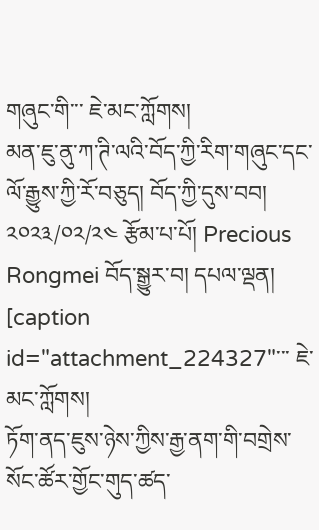གཞུང་གི་་་ ཇེ་མང་ཀློགས།
མན་ཇུ་ནུ་ཀ་ཊི་ལའི་བོད་ཀྱི་རིག་གཞུང་དང་ལོ་རྒྱུས་ཀྱི་རོ་བཅུད། བོད་ཀྱི་དུས་བབ། ༢༠༢༣/༠༢/༢༤ རྩོམ་པ་པོ། Precious Rongmei བོད་སྒྱུར་བ། དཔལ་ལྡན། [caption id="attachment_224327"་་་ ཇེ་མང་ཀློགས།
ཏོག་ནད་ཇུས་ཉེས་ཀྱིས་རྒྱ་ནག་གི་བགྲེས་སོང་ཚོར་གྱོང་གུད་ཚད་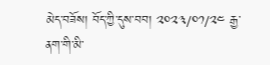མེད་བཟོས། བོད་ཀྱི་དུས་བབ། ༢༠༢༣/༠༡/༢༤ རྒྱ་ནག་གི་མི་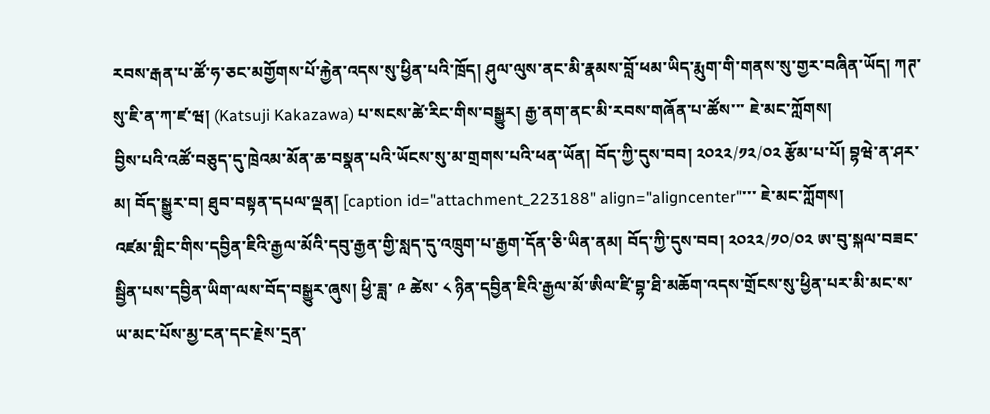རབས་རྒན་པ་ཚོ་ཧ་ཅང་མགྱོགས་པོ་རྐྱེན་འདས་སུ་ཕྱིན་པའི་ཁྲོད། ཤུལ་ལུས་ནང་མི་རྣམས་བློ་ཕམ་ཡིད་རྨུག་གི་གནས་སུ་གྱར་བཞིན་ཡོད། ཀཊ་སུ་ཇི་ན་ཀ་ཛ་ཝ། (Katsuji Kakazawa) པ་སངས་ཚེ་རིང་གིས་བསྒྱུར། རྒྱ་ནག་ནང་མི་རབས་གཞོན་པ་ཚོས་་་ ཇེ་མང་ཀློགས།
བྱིས་པའི་འཚོ་བཅུད་དུ་ཁྲེའམ་མོན་ཆ་བསྣན་པའི་ཡོངས་སུ་མ་གྲགས་པའི་ཕན་ཡོན། བོད་ཀྱི་དུས་བབ། ༢༠༢༢/༡༢/༠༢ རྩོམ་པ་པོ། བྷཝེ་ན་ཤར་མ། བོད་སྒྱུར་བ། ཐུབ་བསྟན་དཔལ་ལྡན། [caption id="attachment_223188" align="aligncenter"་་་ ཇེ་མང་ཀློགས།
འཛམ་གླིང་གིས་དབྱིན་ཇིའི་རྒྱལ་མོའི་དབུ་རྒྱན་གྱི་སླད་དུ་འཁྲུག་པ་རྒྱག་དོན་ཅི་ཡིན་ནམ། བོད་ཀྱི་དུས་བབ། ༢༠༢༢/༡༠/༠༢ ཨ་བུ་སྐལ་བཟང་སྦྱིན་པས་དབྱིན་ཡིག་ལས་བོད་བསྒྱུར་ཞུས། ཕྱི་ཟླ་ ༩ ཚེས་ ༨ ཉིན་དབྱིན་ཇིའི་རྒྱལ་མོ་ཨིལ་ཛི་བྷ་ཐི་མཆོག་འདས་གྲོངས་སུ་ཕྱིན་པར་མི་མང་ས་ཡ་མང་པོས་མྱ་ངན་དང་རྗེས་དྲན་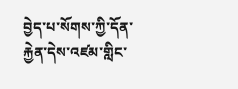བྱེད་པ་སོགས་ཀྱི་དོན་རྐྱེན་དེས་འཛམ་གླིང་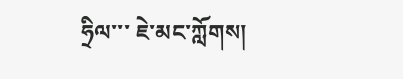ཧྲིལ་་་ ཇེ་མང་ཀློགས།